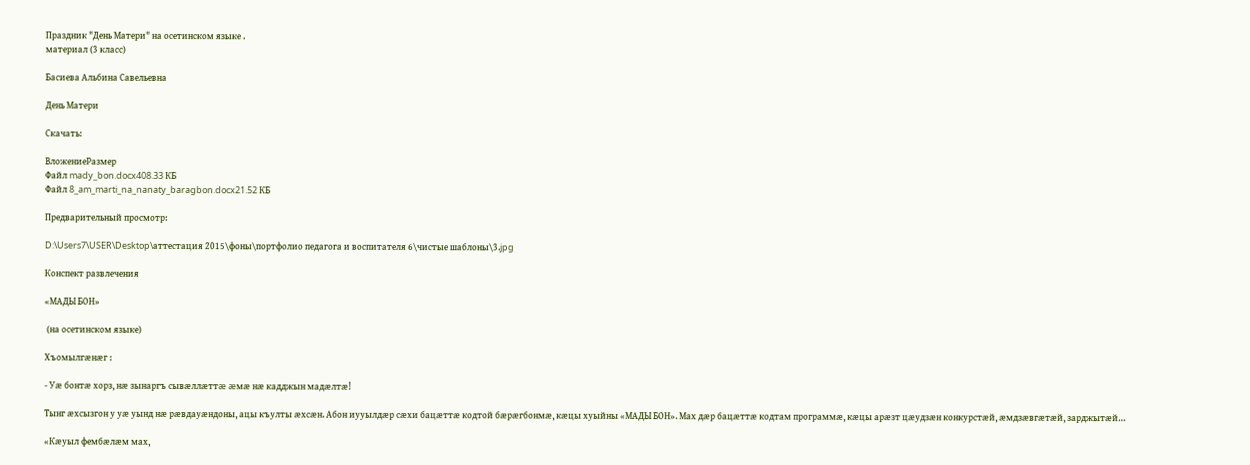Праздник "День Матери" на осетинском языке .
материал (3 класс)

Басиева Альбина Савельевна

День Матери

Скачать:

ВложениеРазмер
Файл mady_bon.docx408.33 КБ
Файл 8_am_marti_na_nanaty_baragbon.docx21.52 КБ

Предварительный просмотр:

D:\Users7\USER\Desktop\аттестация 2015\фоны\портфолио педагога и воспитателя 6\чистые шаблоны\3.jpg

Конспект развлечения

«МАДЫ БОН»

 (на осетинском языке)

Хъомылгæнæг :

- Уæ бонтæ хорз, нæ зынаргъ сывæллæттæ æмæ нæ кадджын мадæлтæ!

Тынг æхсызгон у уæ уынд нæ рæвдауæндоны, ацы къулты æхсæн. Абон иууылдæр сæхи бацæттæ кодтой бæрæгбонмæ, кæцы хуыйны «МАДЫ БОН». Мах дæр бацæттæ кодтам программæ, кæцы арæзт цæудзæн конкурстæй, æмдзæвгæтæй, зарджытæй…

«Кæуыл фембæлæм мах,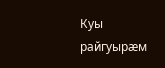Куы райгуырæм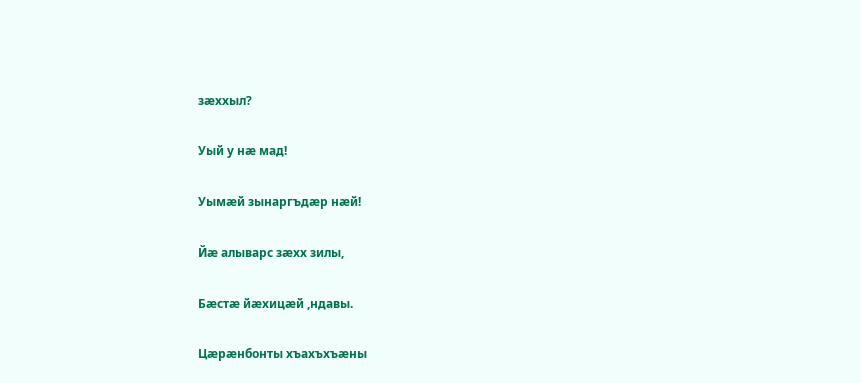зæххыл?

Уый у нæ мад!

Уымæй зынаргъдæр нæй!

Йæ алыварс зæхх зилы,

Бæстæ йæхицæй ,ндавы.

Цæрæнбонты хъахъхъæны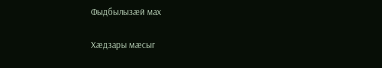Фыдбылызæй мах

Хæдзары мæсыг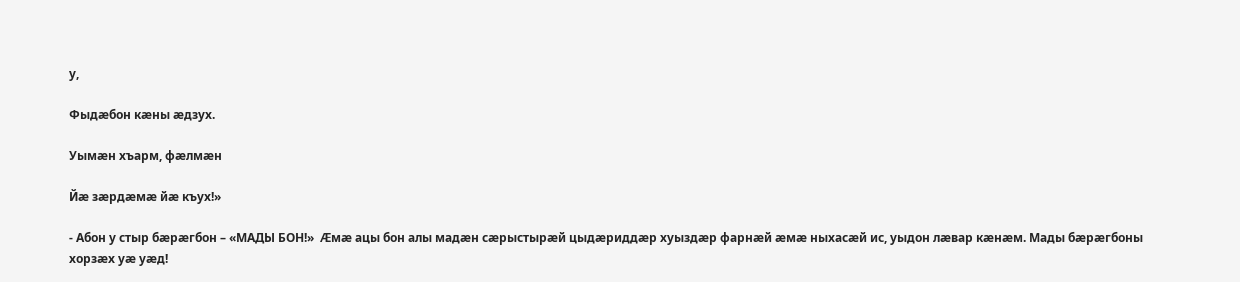у,

Фыдæбон кæны æдзух.

Уымæн хъарм, фæлмæн

Йæ зæрдæмæ йæ къух!»

- Абон у стыр бæрæгбон – «МАДЫ БОН!»  Æмæ ацы бон алы мадæн сæрыстырæй цыдæриддæр хуыздæр фарнæй æмæ ныхасæй ис, уыдон лæвар кæнæм. Мады бæрæгбоны хорзæх уæ уæд!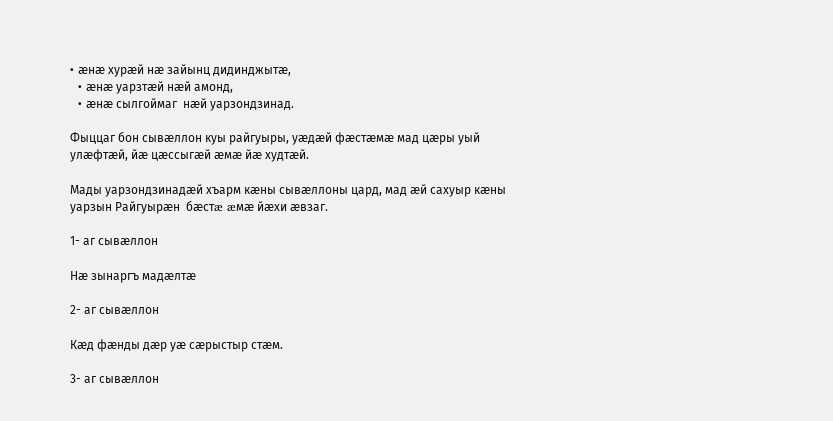• æнæ хурæй нæ зайынц дидинджытæ,
  • æнæ уарзтæй нæй амонд,
  • æнæ сылгоймаг  нæй уарзондзинад.

Фыццаг бон сывæллон куы райгуыры, уæдæй фæстæмæ мад цæры уый улæфтæй, йæ цæссыгæй æмæ йæ худтæй.

Мады уарзондзинадæй хъарм кæны сывæллоны цард, мад æй сахуыр кæны уарзын Райгуырæн  бæстæ æмæ йæхи æвзаг.

1- аг сывæллон

Нæ зынаргъ мадæлтæ

2- аг сывæллон

Кæд фæнды дæр уæ сæрыстыр стæм.

3- аг сывæллон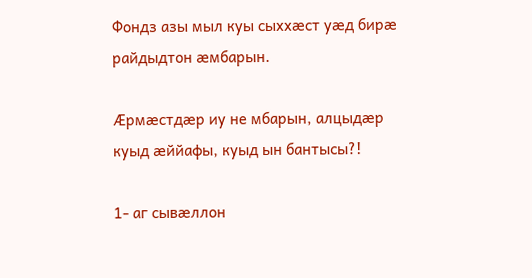Фондз азы мыл куы сыххæст уæд бирæ райдыдтон æмбарын.

Æрмæстдæр иу не мбарын, алцыдæр куыд æййафы, куыд ын бантысы?!

1- аг сывæллон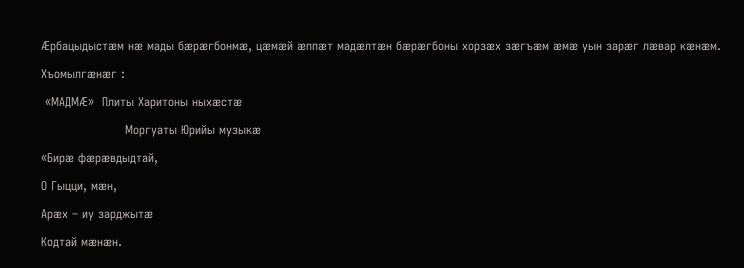Æрбацыдыстæм нæ мады бæрæгбонмæ, цæмæй æппæт мадæлтæн бæрæгбоны хорзæх зæгъæм æмæ уын зарæг лæвар кæнæм.

Хъомылгæнæг :

 «МАДМÆ»  Плиты Харитоны ныхæстæ

                     Моргуаты Юрийы музыкæ

«Бирæ фæрæвдыдтай,

О Гыцци, мæн,

Арæх – иу зарджытæ

Кодтай мæнæн.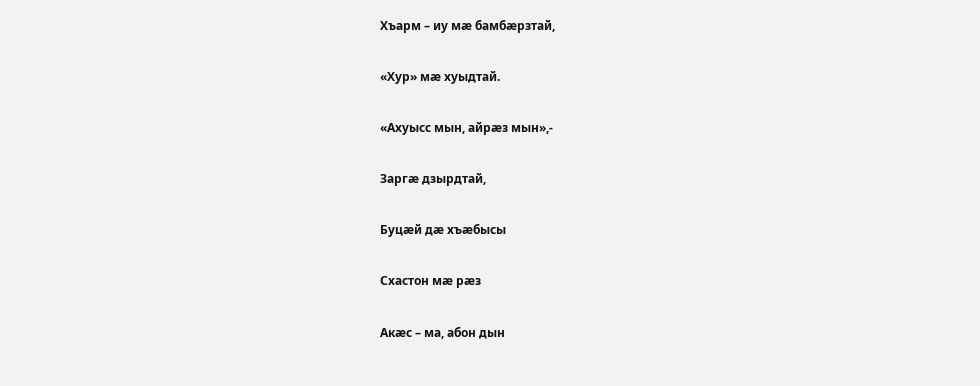Хъарм – иу мæ бамбæрзтай,

«Хур» мæ хуыдтай.

«Ахуысс мын, айрæз мын»,-

Заргæ дзырдтай,

Буцæй дæ хъæбысы

Схастон мæ рæз

Акæс – ма, абон дын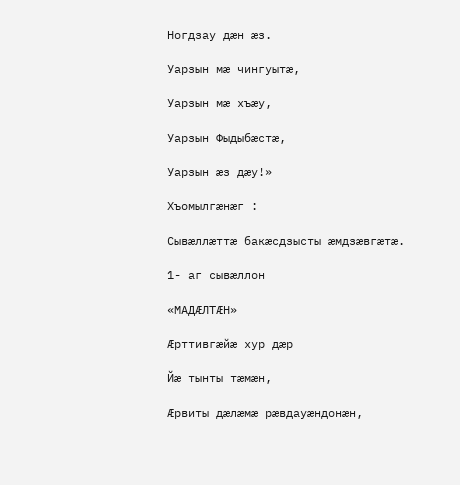Ногдзау дæн æз.

Уарзын мæ чингуытæ,

Уарзын мæ хъæу,

Уарзын Фыдыбæстæ,

Уарзын æз дæу!»

Хъомылгæнæг :

Сывæллæттæ бакæсдзысты æмдзæвгæтæ.

1- аг сывæллон

«МАДÆЛТÆН»

Æрттивгæйæ хур дæр

Йæ тынты тæмæн,

Æрвиты дæлæмæ рæвдауæндонæн,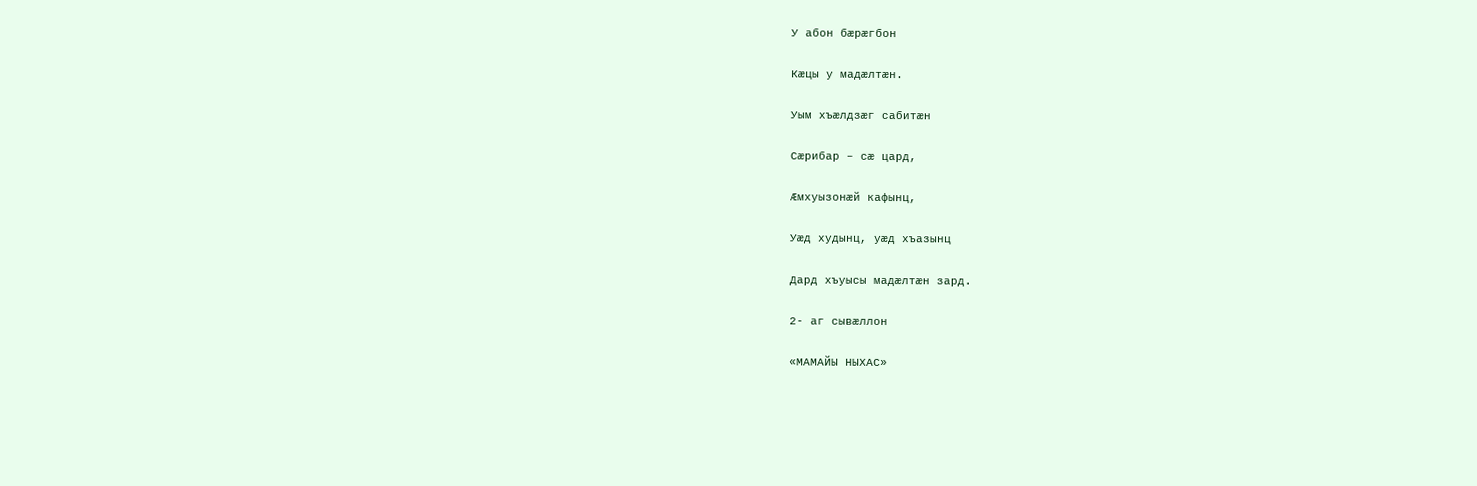У абон бæрæгбон

Кæцы у мадæлтæн.

Уым хъæлдзæг сабитæн

Сæрибар – сæ цард,

Æмхуызонæй кафынц,

Уæд худынц, уæд хъазынц

Дард хъуысы мадæлтæн зард.

2- аг сывæллон

«МАМАЙЫ НЫХАС»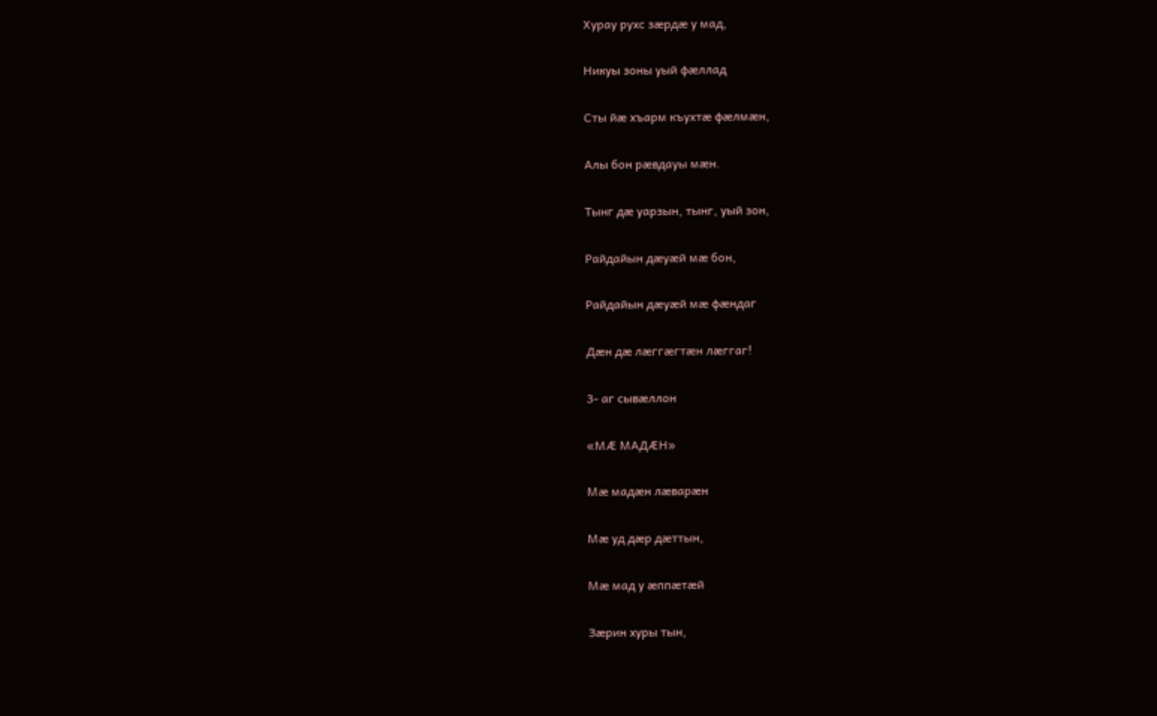Хурау рухс зæрдæ у мад,

Никуы зоны уый фæллад

Сты йæ хъарм къухтæ фæлмæн,

Алы бон рæвдауы мæн.

Тынг дæ уарзын, тынг, уый зон,

Райдайын дæуæй мæ бон,

Райдайын дæуæй мæ фæндаг

Дæн дæ лæггæгтæн лæггаг!

3- аг сывæллон

«МÆ МАДÆН»

Мæ мадæн лæварæн

Мæ уд дæр дæттын,

Мæ мад у æппæтæй

Зæрин хуры тын,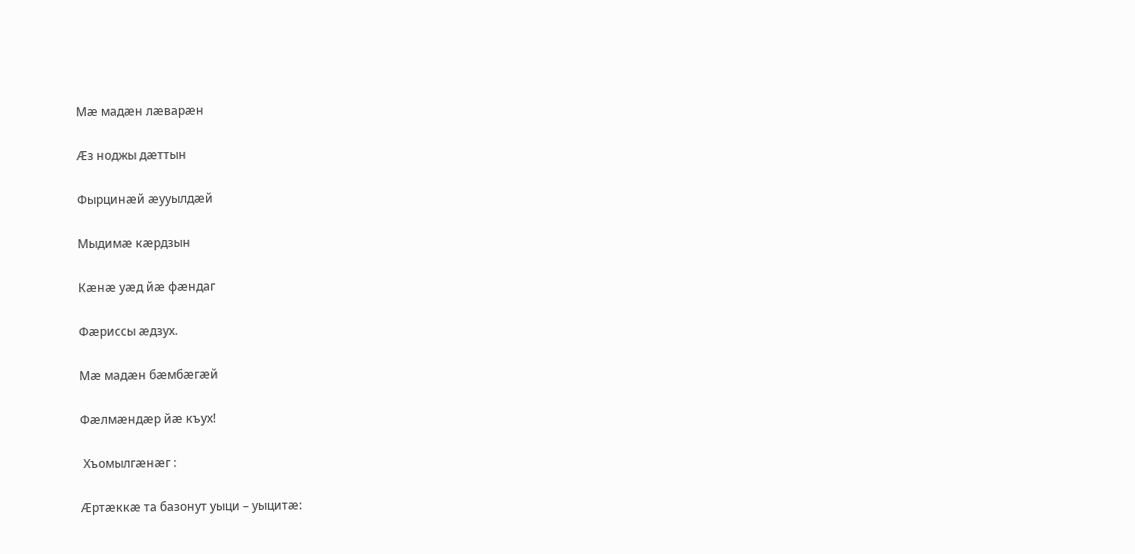Мæ мадæн лæварæн

Æз ноджы дæттын

Фырцинæй æууылдæй

Мыдимæ кæрдзын

Кæнæ уæд йæ фæндаг

Фæриссы æдзух.

Мæ мадæн бæмбæгæй

Фæлмæндæр йæ къух!

 Хъомылгæнæг :

Æртæккæ та базонут уыци – уыцитæ: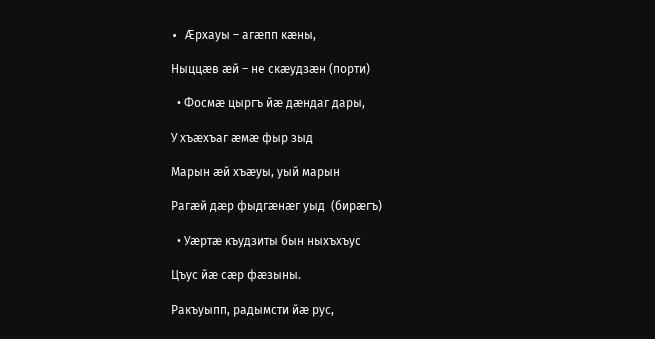• Æрхауы – агæпп кæны,

Ныццæв æй – не скæудзæн (порти)

  • Фосмæ цыргъ йæ дæндаг дары,

У хъæхъаг æмæ фыр зыд

Марын æй хъæуы, уый марын

Рагæй дæр фыдгæнæг уыд  (бирæгъ)

  • Уæртæ къудзиты бын ныхъхъус

Цъус йæ сæр фæзыны.

Ракъуыпп, радымсти йæ рус,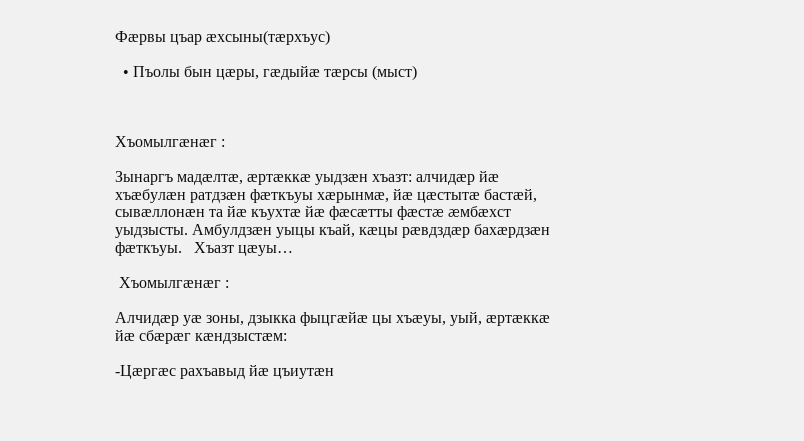Фæрвы цъар æхсыны(тæрхъус)

  • Пъолы бын цæры, гæдыйæ тæрсы (мыст)



Хъомылгæнæг :

Зынаргъ мадæлтæ, æртæккæ уыдзæн хъазт: алчидæр йæ хъæбулæн ратдзæн фæткъуы хæрынмæ, йæ цæстытæ бастæй, сывæллонæн та йæ къухтæ йæ фæсæтты фæстæ æмбæхст уыдзысты. Амбулдзæн уыцы къай, кæцы рæвдздæр бахæрдзæн  фæткъуы.   Хъазт цæуы…

 Хъомылгæнæг :

Алчидæр уæ зоны, дзыкка фыцгæйæ цы хъæуы, уый, æртæккæ йæ сбæрæг кæндзыстæм:

-Цæргæс рахъавыд йæ цъиутæн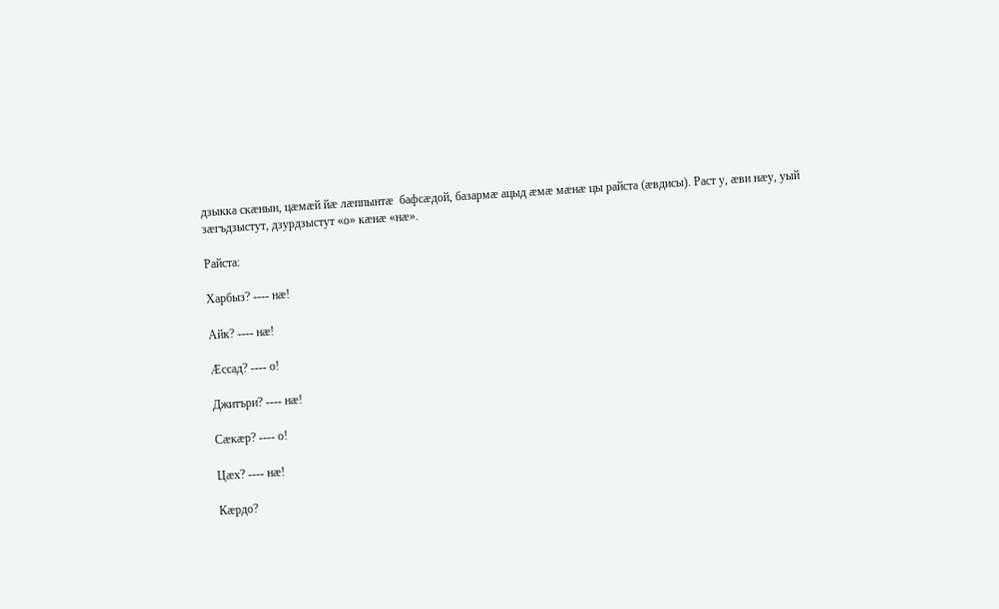дзыкка скæнын, цæмæй йæ лæппынтæ  бафсæдой, базармæ ацыд æмæ мæнæ цы райста (æвдисы). Раст у, æви нæу, уый зæгъдзыстут, дзурдзыстут «о» кæнæ «нæ».

Райста:

Харбыз? ---- нæ!

Айк? ---- нæ!

Æссад? ---- о!

Джитъри? ---- нæ!

Сæкæр? ---- о!

Цæх? ---- нæ!

Кæрдо?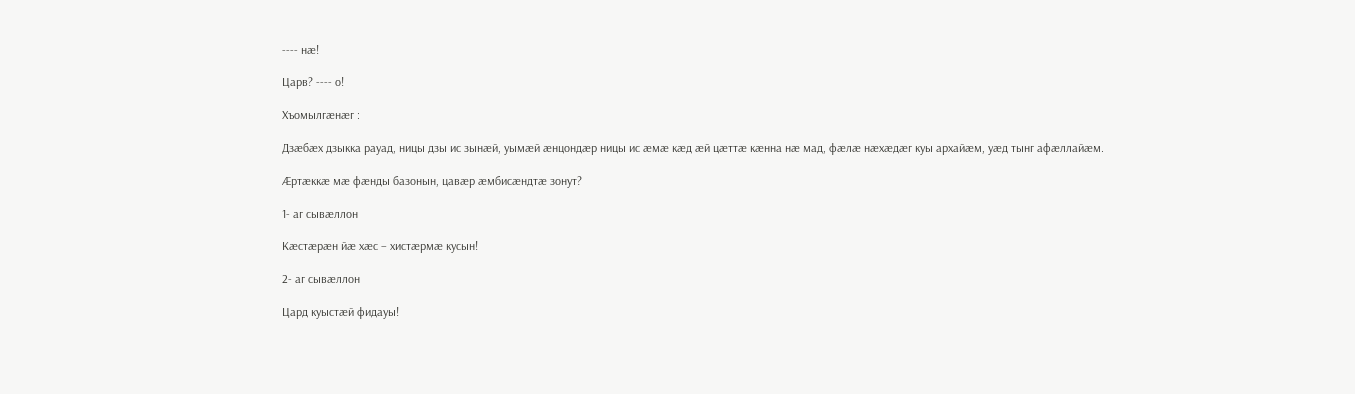---- нæ!

Царв? ---- о!

Хъомылгæнæг :

Дзæбæх дзыкка рауад, ницы дзы ис зынæй, уымæй æнцондæр ницы ис æмæ кæд æй цæттæ кæнна нæ мад, фæлæ нæхæдæг куы архайæм, уæд тынг афæллайæм.

Æртæккæ мæ фæнды базонын, цавæр æмбисæндтæ зонут?

1- аг сывæллон

Кæстæрæн йæ хæс – хистæрмæ кусын!

2- аг сывæллон

Цард куыстæй фидауы!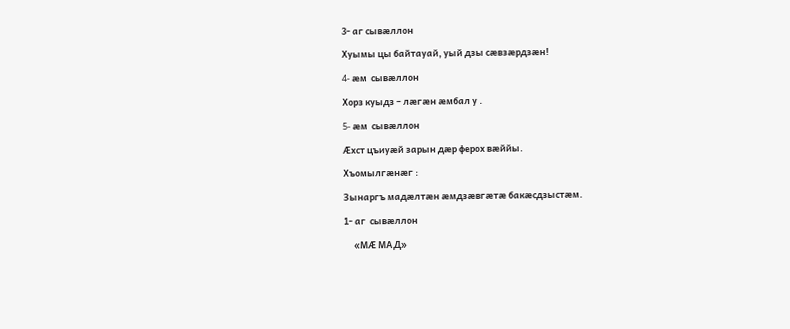3- аг сывæллон

Хуымы цы байтауай, уый дзы сæвзæрдзæн!

4- æм  сывæллон

Хорз куыдз – лæгæн æмбал у .

5- æм  сывæллон

Æхст цъиуæй зарын дæр ферох вæййы.

Хъомылгæнæг :

Зынаргъ мадæлтæн æмдзæвгæтæ бакæсдзыстæм.

1- аг  сывæллон

     «МÆ МАД»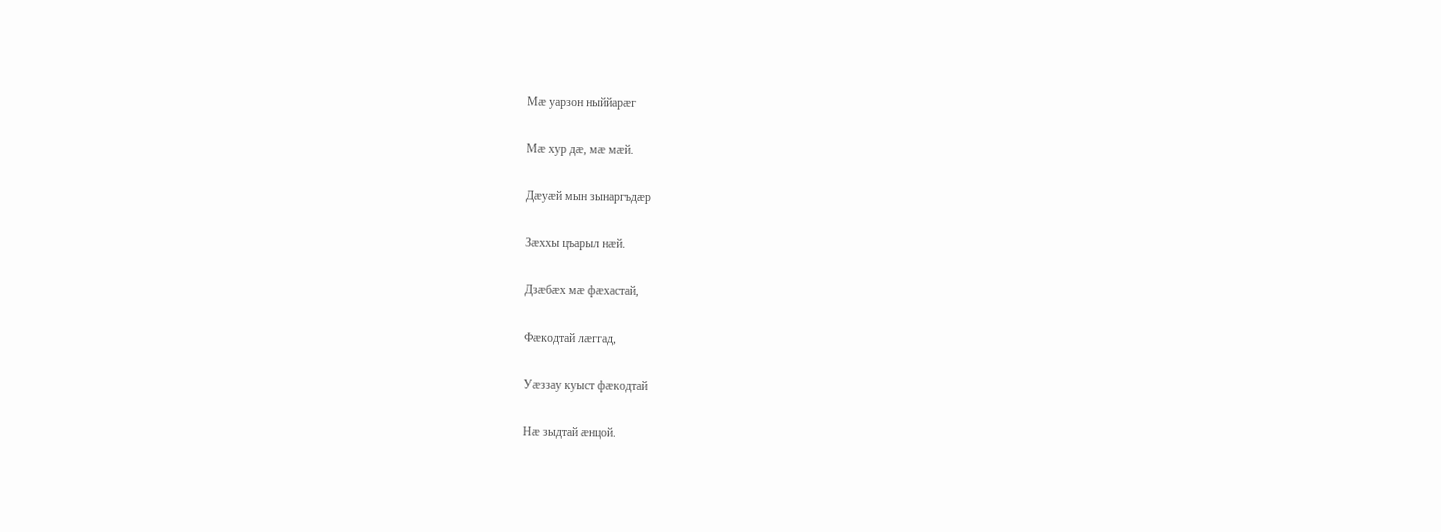Мæ уарзон ныййарæг

Мæ хур дæ, мæ мæй.

Дæуæй мын зынаргъдæр

Зæххы цъарыл нæй.

Дзæбæх мæ фæхастай,

Фæкодтай лæггад,

Уæззау куыст фæкодтай

Нæ зыдтай æнцой.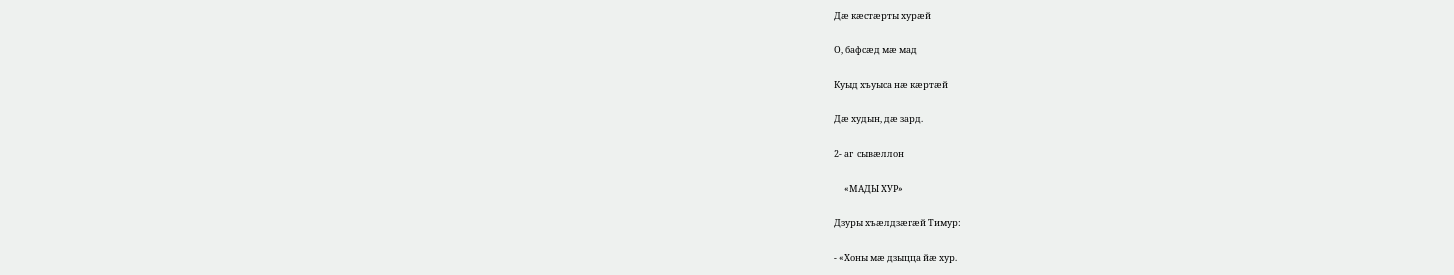Дæ кæстæрты хурæй

О, бафсæд мæ мад

Куыд хъуыса нæ кæртæй

Дæ худын, дæ зард.

2- аг  сывæллон

     «МАДЫ ХУР»

Дзуры хъæлдзæгæй Тимур:

- «Хоны мæ дзыцца йæ хур.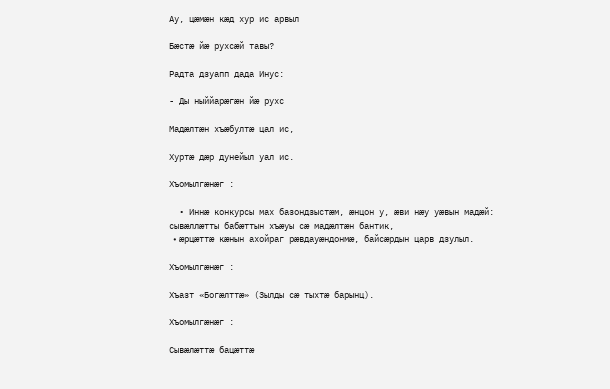Ау, цæмæн кæд хур ис арвыл

Бæстæ йæ рухсæй тавы?

Радта дзуапп дада Инус:

- Ды ныййарæгæн йæ рухс

Мадæлтæн хъæбултæ цал ис,

Хуртæ дæр дунейыл уал ис.

Хъомылгæнæг :

  • Иннæ конкурсы мах базондзыстæм, æнцон у, æви нæу уæвын мадæй: сывæллæтты бабæттын хъæуы сæ мадæлтæн бантик,
  • æрцæттæ кæнын ахойраг рæвдауæндонмæ, байсæрдын царв дзулыл.

Хъомылгæнæг :

Хъазт «Богæлттæ» (Зылды сæ тыхтæ барынц).

Хъомылгæнæг :

Сывæлæттæ бацæттæ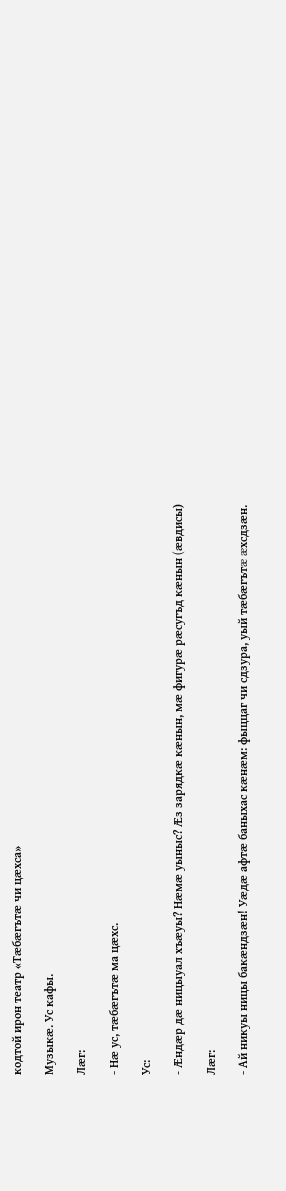кодтой ирон театр «Тæбæгътæ чи цæхса»

Музыкæ. Ус кафы.

Лæг:

- Нæ ус, тæбæгътæ ма цæхс.

Ус:

- Æндæр дæ ницыуал хъæуы? Нæмæ уыныс? Æз зарядкæ кæнын, мæ фигурæ рæсугъд кæнын (æвдисы)

Лæг:

- Ай никуы ницы бакæндзæн! Уæдæ афтæ баныхас кæнæм: фыццаг чи сдзура, уый тæбæгътæ æхсдзæн.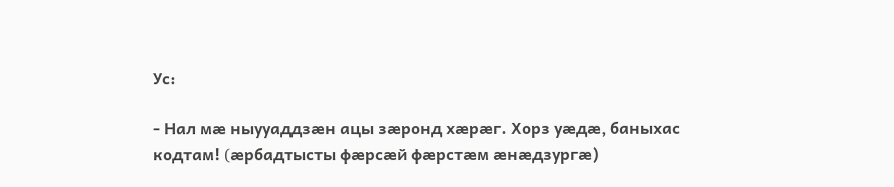Ус:

- Нал мæ ныууаддзæн ацы зæронд хæрæг. Хорз уæдæ, баныхас кодтам! (æрбадтысты фæрсæй фæрстæм æнæдзургæ)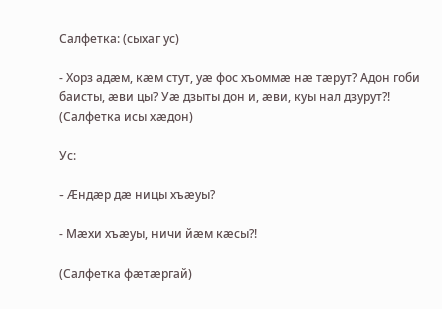Салфетка: (сыхаг ус)

- Хорз адæм, кæм стут, уæ фос хъоммæ нæ тæрут? Адон гоби баисты, æви цы? Уæ дзыты дон и, æви, куы нал дзурут?! (Салфетка исы хæдон)

Ус:

- Æндæр дæ ницы хъæуы?

- Мæхи хъæуы, ничи йæм кæсы?!

(Салфетка фæтæргай)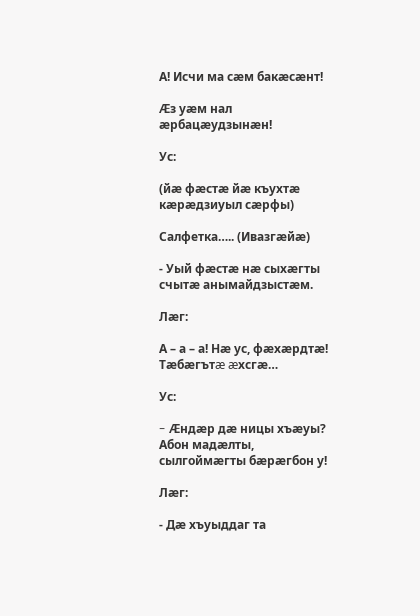А! Исчи ма сæм бакæсæнт!

Æз уæм нал æрбацæудзынæн!

Ус:

(йæ фæстæ йæ къухтæ  кæрæдзиуыл сæрфы)

Салфетка….. (Ивазгæйæ)

- Уый фæстæ нæ сыхæгты счытæ анымайдзыстæм.

Лæг:

А – а – а! Нæ ус, фæхæрдтæ! Тæбæгътæ æхсгæ…

Ус:

- Æндæр дæ ницы хъæуы? Абон мадæлты, сылгоймæгты бæрæгбон у!

Лæг:

- Дæ хъуыддаг та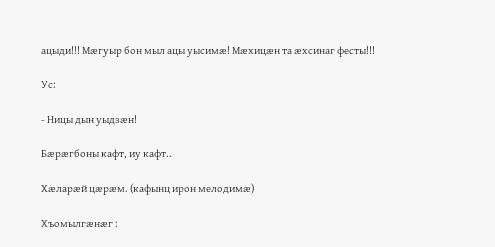ацыди!!! Мæгуыр бон мыл ацы уысимæ! Мæхицæн та æхсинаг фесты!!!

Ус:

- Ницы дын уыдзæн!

Бæрæгбоны кафт, иу кафт..

Хæларæй цæрæм. (кафынц ирон мелодимæ)

Хъомылгæнæг :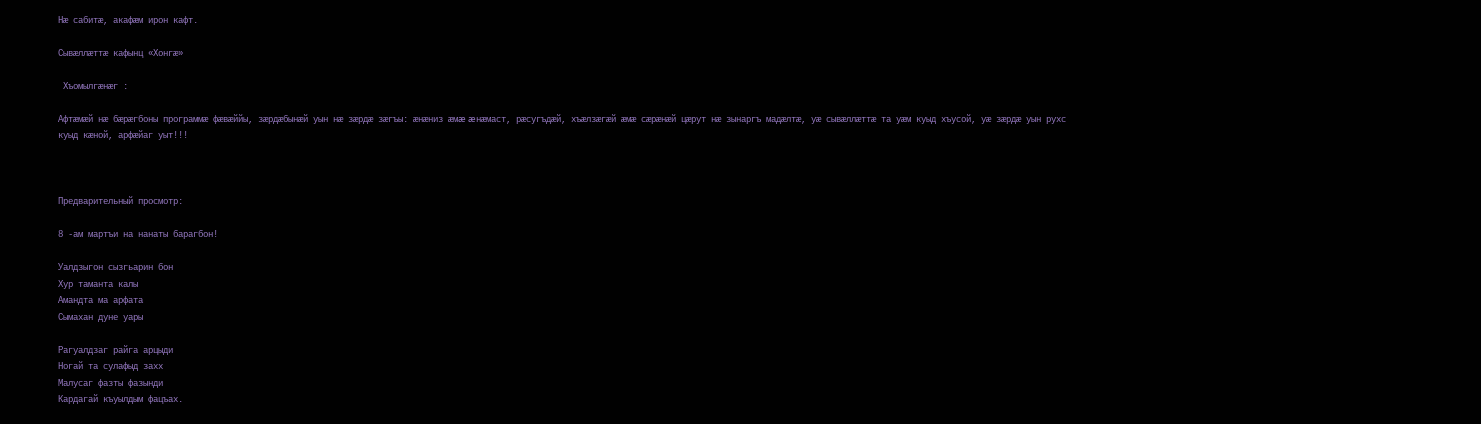Нæ сабитæ, акафæм ирон кафт.

Сывæллæттæ кафынц «Хонгæ»

 Хъомылгæнæг :

Афтæмæй нæ бæрæгбоны программæ фæвæййы, зæрдæбынæй уын нæ зæрдæ зæгъы: æнæниз æмæ æнæмаст, рæсугъдæй, хъæлзæгæй æмæ сæрæнæй цæрут нæ зынаргъ мадæлтæ, уæ сывæллæттæ та уæм куыд хъусой, уæ зæрдæ уын рухс куыд кæной, арфæйаг уыт!!!



Предварительный просмотр:

8 -ам мартъи на нанаты барагбон!

Уалдзыгон сызгьарин бон
Хур таманта калы
Амандта ма арфата
Сымахан дуне уары

Рагуалдзаг райга арцыди
Ногай та сулафыд захх
Малусаг фазты фазынди
Кардагай къуылдым фацъах.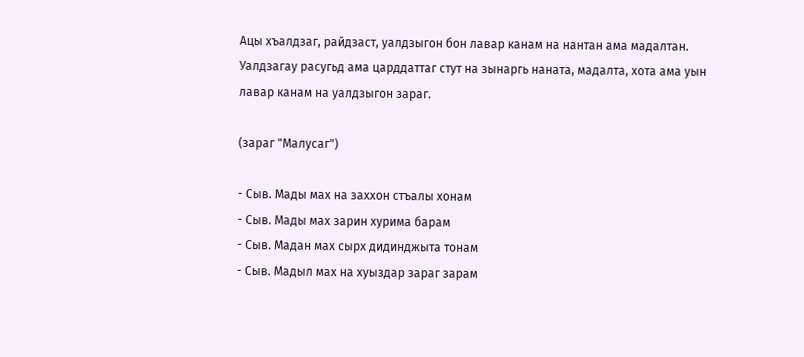Ацы хъалдзаг, райдзаст, уалдзыгон бон лавар канам на нантан ама мадалтан.
Уалдзагау расугьд ама царддаттаг стут на зынаргь наната, мадалта, хота ама уын лавар канам на уалдзыгон зараг.

(зараг "Малусаг")

- Сыв. Мады мах на заххон стъалы хонам
- Сыв. Мады мах зарин хурима барам
- Сыв. Мадан мах сырх дидинджыта тонам
- Сыв. Мадыл мах на хуыздар зараг зарам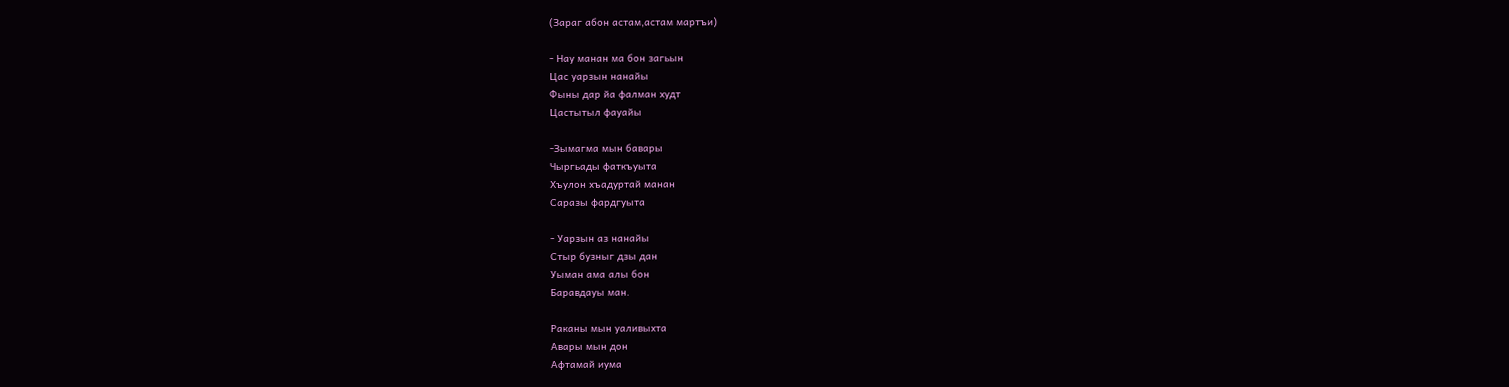(Зараг абон астам,астам мартъи)

- Нау манан ма бон загьын
Цас уарзын нанайы
Фыны дар йа фалман худт
Цастытыл фауайы

-Зымагма мын бавары
Чыргьады фаткъуыта
Хъулон хъадуртай манан
Саразы фардгуыта

- Уарзын аз нанайы
Стыр бузныг дзы дан
Уыман ама алы бон
Баравдауы ман.

Раканы мын уаливыхта
Авары мын дон
Афтамай иума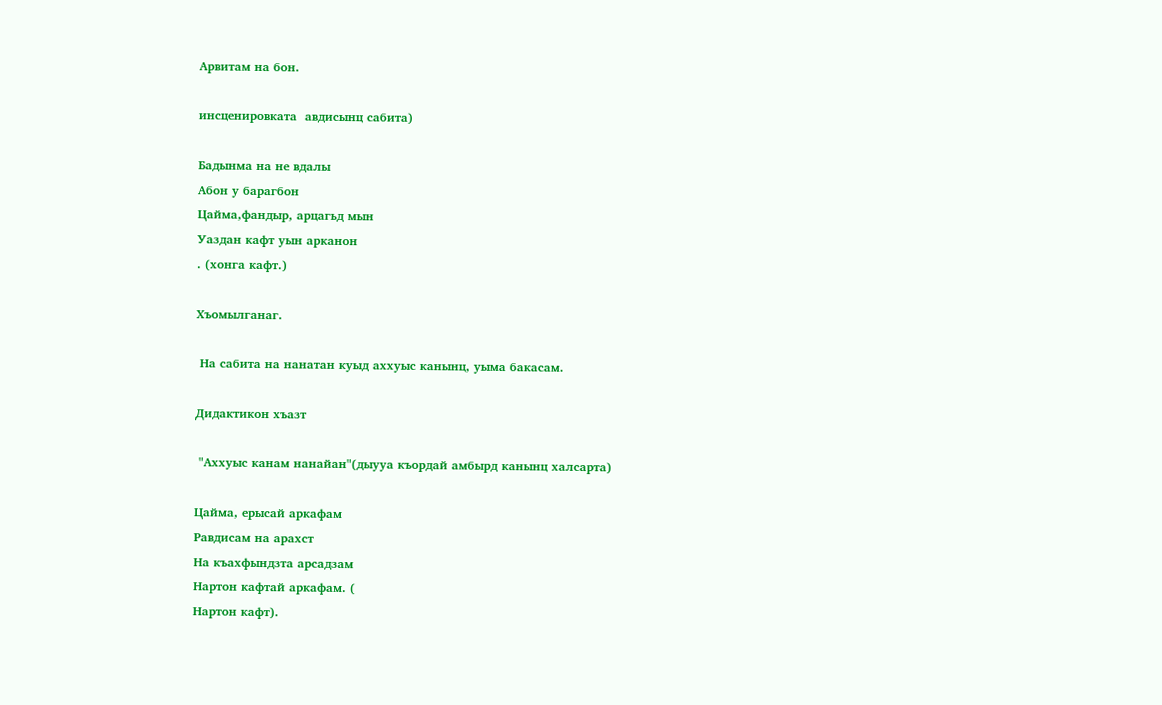Арвитам на бон.

инсценировката  авдисынц сабита)

Бадынма на не вдалы
Абон у барагбон
Цайма,фандыр, арцагьд мын
Уаздан кафт уын арканон
. (хонга кафт.)

Хъомылганаг.

 На сабита на нанатан куыд аххуыс канынц, уыма бакасам.

Дидактикон хъазт

 "Аххуыс канам нанайан"(дыууа къордай амбырд канынц халсарта)

Цайма, ерысай аркафам
Равдисам на арахст
На къахфындзта арсадзам
Нартон кафтай аркафам. (
Нартон кафт).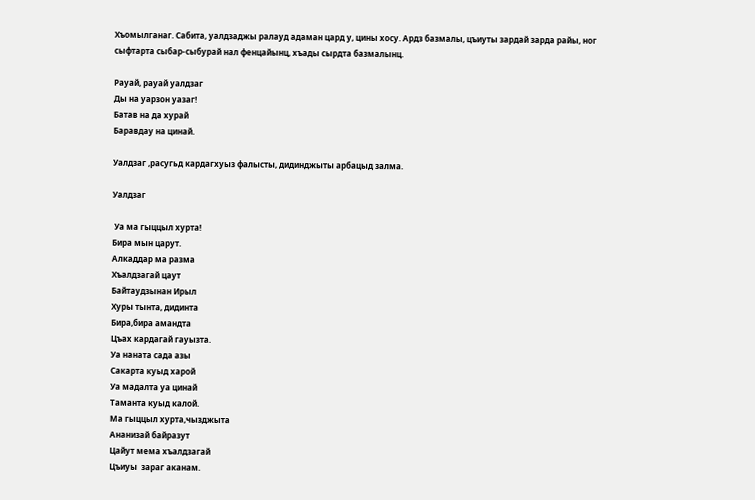Хъомылганаг. Сабита, уалдзаджы ралауд адаман цард у, цины хосу. Ардз базмалы, цъиуты зардай зарда райы, ног сыфтарта сыбар-сыбурай нал фенцайынц, хъады сырдта базмалынц.

Рауай, рауай уалдзаг
Ды на уарзон уазаг!
Батав на да хурай
Баравдау на цинай.

Уалдзаг ,расугьд кардагхуыз фалысты, дидинджыты арбацыд залма.

Уалдзаг

 Уа ма гыццыл хурта!
Бира мын царут.
Алкаддар ма разма
Хъалдзагай цаут
Байтаудзынан Ирыл
Хуры тынта, дидинта
Бира,бира амандта
Цъах кардагай гауызта.
Уа наната сада азы
Сакарта куыд харой
Уа мадалта уа цинай
Таманта куыд калой.
Ма гыццыл хурта,чызджыта
Ананизай байразут
Цайут мема хъалдзагай
Цъиуы  зараг аканам.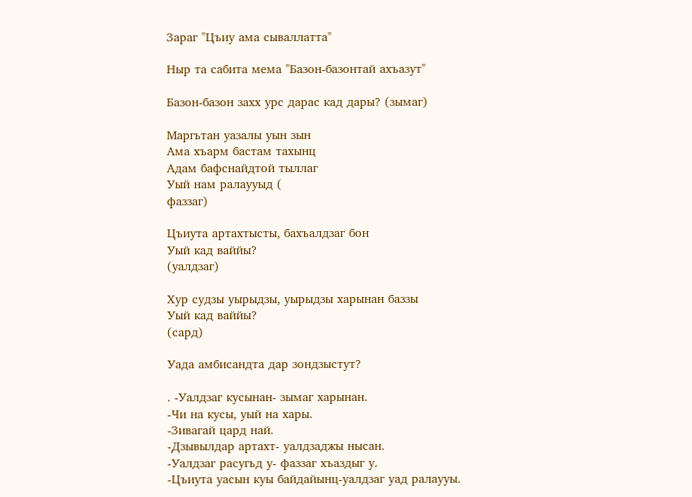Зараг "Цъиу ама сываллатта"

Ныр та сабита мема "Базон-базонтай ахъазут"

Базон-базон захх урс дарас кад дары? (зымаг)

Маргьтан уазалы уын зын
Ама хъарм бастам тахынц
Адам бафснайдтой тыллаг
Уый нам ралаууыд (
фаззаг)

Цъиута артахтысты, бахъалдзаг бон
Уый кад ваййы?
(уалдзаг)

Хур судзы уырыдзы, уырыдзы харынан баззы
Уый кад ваййы?
(сард)

Уада амбисандта дар зондзыстут?

. -Уалдзаг кусынан- зымаг харынан.
-Чи на кусы, уый на хары.
-Зивагай цард най.
-Дзывылдар артахт- уалдзаджы нысан.
-Уалдзаг расугьд у- фаззаг хъаздыг у.
-Цъиута уасын куы байдайынц-уалдзаг уад ралаууы.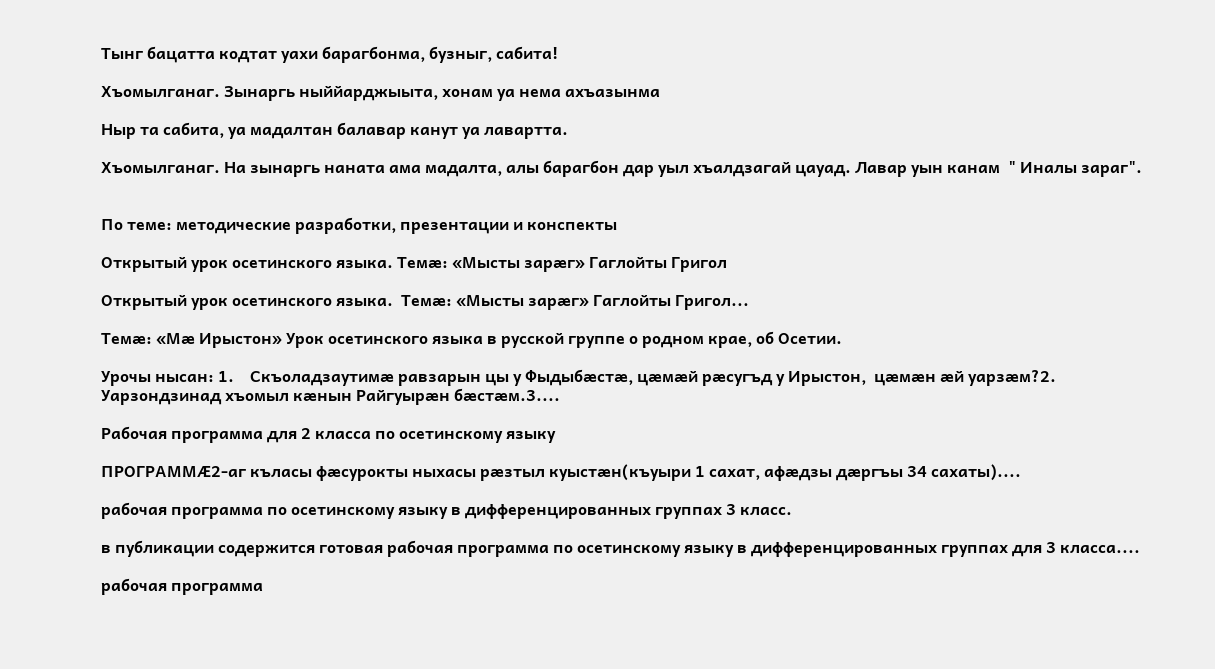Тынг бацатта кодтат уахи барагбонма, бузныг, сабита!

Хъомылганаг. Зынаргь ныййарджыыта, хонам уа нема ахъазынма

Ныр та сабита, уа мадалтан балавар канут уа лавартта.

Хъомылганаг. На зынаргь наната ама мадалта, алы барагбон дар уыл хъалдзагай цауад. Лавар уын канам  " Иналы зараг".


По теме: методические разработки, презентации и конспекты

Открытый урок осетинского языка. Темæ: «Мысты зарæг» Гаглойты Григол

Открытый урок осетинского языка.  Темæ: «Мысты зарæг» Гаглойты Григол...

Темæ: «Мæ Ирыстон» Урок осетинского языка в русской группе о родном крае, об Осетии.

Урочы нысан: 1.    Скъоладзаутимæ равзарын цы у Фыдыбæстæ, цæмæй рæсугъд у Ирыстон,  цæмæн æй уарзæм?2.    Уарзондзинад хъомыл кæнын Райгуырæн бæстæм.3....

Рабочая программа для 2 класса по осетинскому языку

ПРОГРАММÆ2-аг къласы фæсурокты ныхасы рæзтыл куыстæн(къуыри 1 сахат, афæдзы дæргъы 34 сахаты)....

рабочая программа по осетинскому языку в дифференцированных группах 3 класс.

в публикации содержится готовая рабочая программа по осетинскому языку в дифференцированных группах для 3 класса....

рабочая программа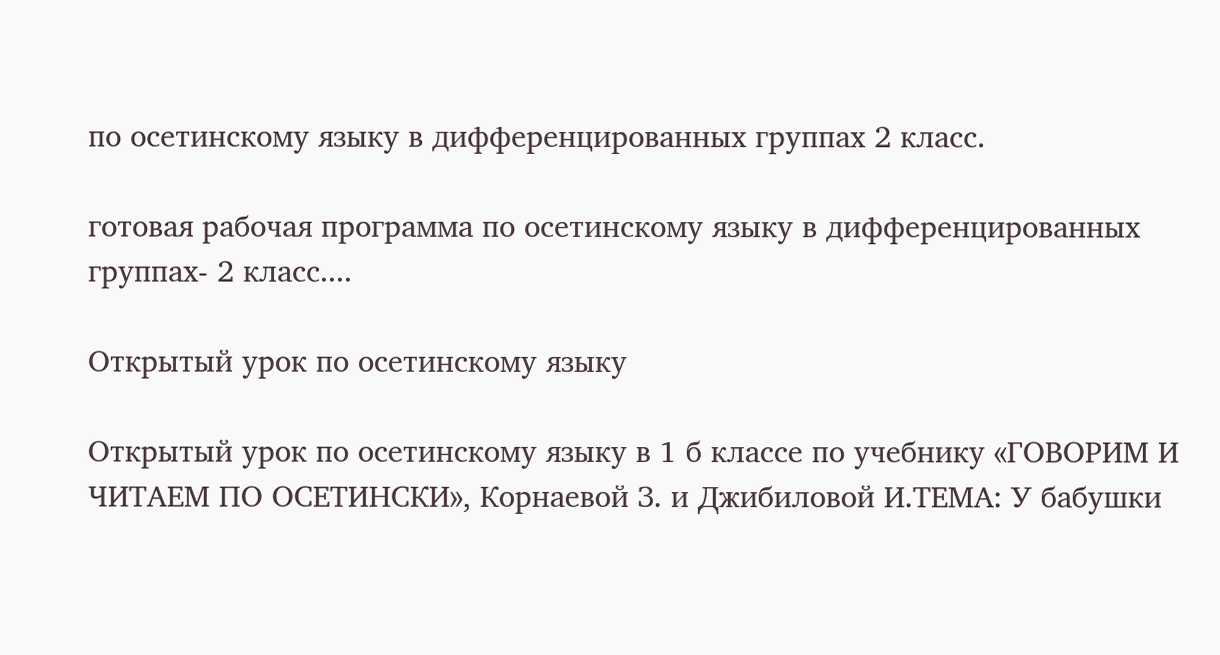по осетинскому языку в дифференцированных группах 2 класс.

готовая рабочая программа по осетинскому языку в дифференцированных группах- 2 класс....

Открытый урок по осетинскому языку

Открытый урок по осетинскому языку в 1 б классе по учебнику «ГОВОРИМ И ЧИТАЕМ ПО ОСЕТИНСКИ», Корнаевой З. и Джибиловой И.ТЕМА: У бабушки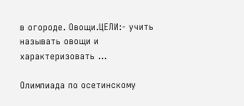в огороде. Овощи.ЦЕЛИ:- учить называть овощи и характеризовать ...

Олимпиада по осетинскому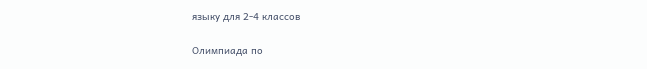языку для 2-4 классов

Олимпиада по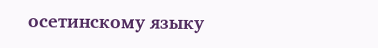осетинскому языку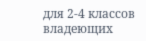для 2-4 классов владеющих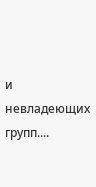и невладеющих групп....